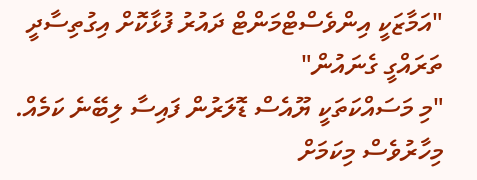"އަމާޒަކީ އިންވެސްޓްމަންޓް ދައުރު ފުޅާކޮށް އިގުތިސާދީ ތަރައްގީ ގެނައުން"
"މި މަސައްކަތަކީ ޔޫއެސް ޑޮލަރުން ފައިސާ ލިބޭނެ ކަމެއް. މިހާރުވެސް މިކަމަށް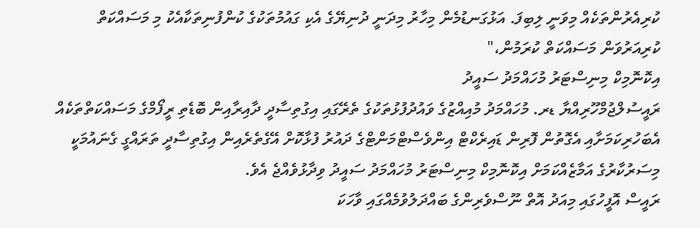ކުރިއެރުންތަކެއް މިވަނީ ލިބިފަ. އަޅުގަނޑުމެން މިހާރު މިދަނީ ދުނިޔޭގެ އެކި ގައުމުތަކުގެ ކުންފުނިތަކާއެކު މި މަސައްކަތް ކުރިއަރުވަން މަސައްކަތް ކުރަމުން،"
އިކޮނޮމިކް މިނިސްޓަރު މުހައްމަދު ސައީދު
ރައީސުލްޖުމްހޫރިއްޔާ ޑރ. މުހައްމަދު މުއިއްޒުގެ ވައުދުފުޅުތަކުގެ ތެރޭގައި އިގުތިސާދީ ދާއިރާއިން ބޮޑެތި ރީފޯމްގެ މަސައްކަތްތަކެއް އެބަހުރިކަމަށާއި އެގޮތުން ފޮރިން ޑައިރެކްޓް އިންވެސްޓްމަންޓްގެ ދައުރު ފުޅާކޮށް އޭގެތެރެއިން އިގުތިސާދީ ތަރައްގީ ގެނައުމަކީ މިސަރުކާރުގެ އަމާޒެއްކަމަށް އިކޮނޮމިކް މިނިސްޓަރު މުހައްމަދު ސައީދު ވިދާޅުވެއްޖެ އެވެ.
ރައީސް އޮފީހުގައި މިއަދު އޮތް ނޫސްވެރިންގެ ބައްދަލުވުމެއްގައި ވާހަކަ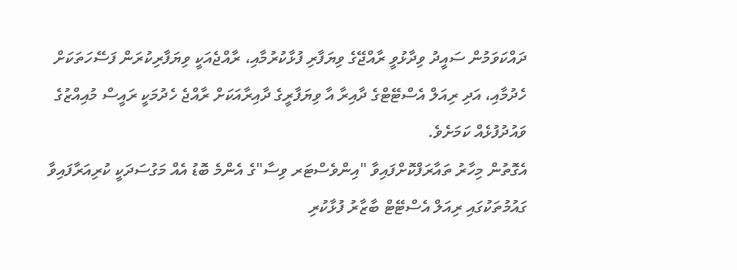ދައްކަވަމުން ސައީދު ވިދާޅުވީ ރާއްޖޭގެ ވިޔަފާރި ފުޅާކުރުމާއި، ރާއްޖެއަކީ ވިޔަފާރިކުރަން ފަސޭހަތަކަށް ހެދުމާއި، އަދި ރިއަލް އެސްޓޭޓްގެ ދާއިރާ އާ ވިޔަފާރީގެ ދާއިރާއަކަށް ރާއްޖެ ހެދުމަކީ ރައީސް މުއިއްޒުގެ ވައުދުފުޅެއް ކަމަށެވެ.
އެގޮތުން މިހާރު ތައާރަފްކޮށްފައިވާ "އިންވެސްޓަރ ވިސާ"ގެ އެންމެ ބޮޑު އެއް މަގުސަދަކީ ކުރިއަރާފައިވާ ގައުމުތަކުގައި ރިއަލް އެސްޓޭޓް ބާޒާރު ފުޅާކުރި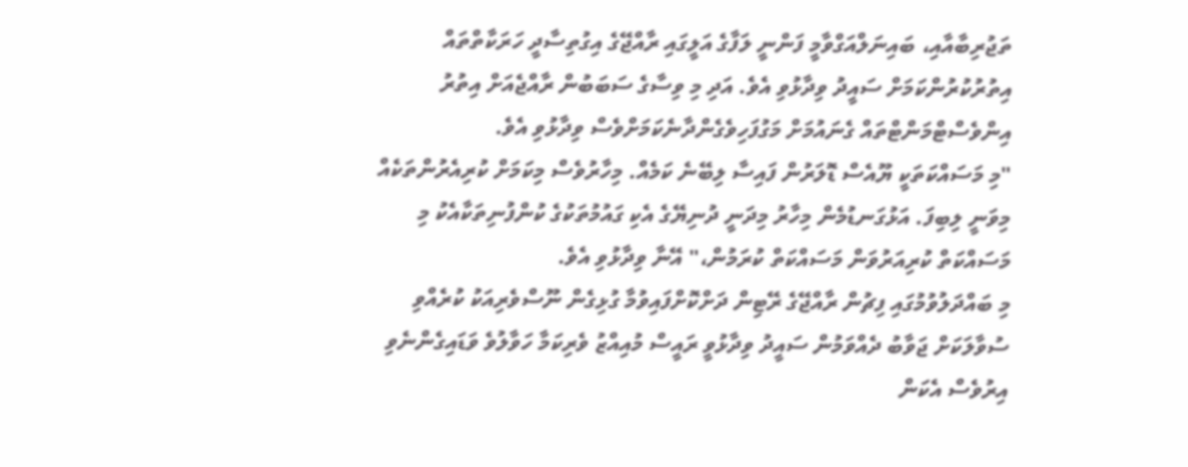ތަޖުރިބާއާއި، ބައިނަލްއަގްވާމީ ފަންނީ ލަފާގެ އަލީގައި ރާއްޖޭގެ އިގުތިސާދީ ހަރަކާތްތައް އިތުރުކުރުންކަމަށް ސައީދު ވިދާޅުވި އެވެ. އަދި މި ވިސާގެ ސަބަބުން ރާއްޖެއަށް އިތުރު އިންވެސްޓްމަންޓްތައް ގެނައުމަށް މަގުފަހިވެގެންދާނެކަމަށްވެސް ވިދާޅުވި އެވެ.
"މި މަސައްކަތަކީ ޔޫއެސް ޑޮލަރުން ފައިސާ ލިބޭނެ ކަމެއް. މިހާރުވެސް މިކަމަށް ކުރިއެރުންތަކެއް މިވަނީ ލިބިފަ. އަޅުގަނޑުމެން މިހާރު މިދަނީ ދުނިޔޭގެ އެކި ގައުމުތަކުގެ ކުންފުނިތަކާއެކު މި މަސައްކަތް ކުރިއަރުވަން މަސައްކަތް ކުރަމުން،" އޭނާ ވިދާޅުވި އެވެ.
މި ބައްދަލުވުމުގައި ފިޗުން ރާއްޖޭގެ ރޭޓިން ދަށްކޮށްފައިވުމާ ގުޅިގެން ނޫސްވެރިއަކު ކުރެއްވި ސުވާލަކަށް ޖަވާބު ދެއްވަމުން ސައީދު ވިދާޅުވީ ރައީސް މުއިއްޒު ވެރިކަމާ ހަވާލުވެ ވަޑައިގެންނެވި އިރުވެސް އެކަން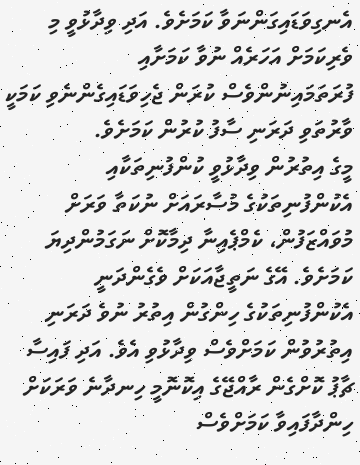އެނގިވަޑައިގަންނަވާ ކަމަށެވެ. އަދި ވިދާޅުވީ މި ވެރިކަމަށް އަހަރެއް ނުވާ ކަމަށާއި ފުރަތަމައިނުންވެސް ކުރަން ޖެހިވަޑައިގެންނެވި ކަމަކީ ވާރުތަވި ދަރަނި ސާފު ކުރުން ކަމަށެވެ.
މީގެ އިތުރުން ވިދާޅުވީ ކުންފުނިތަކާއި އެކުންފުނިތަކުގެ މުސާރައަށް ނުކަތާ ވަރަށް މުވައްޒަފުން، ކެމްޕެއިނާ ދިމާކޮށް ނަގަމުންދިޔަ ކަމަށެވެ. އޭގެ ނަތީޖާއަކަށް ވެގެންދަނީ އެކުންފުނިތަކުގެ ހިންގުން އިތުރު ނުވެ ދަރަނި އިތުރުވުން ކަމަށްވެސް ވިދާޅުވި އެވެ. އަދި ފައިސާ ޗާޕު ކޮށްގެން ރާއްޖޭގެ އިކޮނޮމީ ހިނދާނެ ވަރަކަށް ހިންދާފައިވާ ކަމަށްވެސް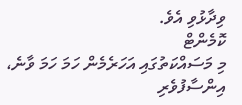ވިދާޅުވި އެވެ.
ކޮމެންޓް
މި މަސައްކަތުގައި އަހަރެމެން ހަމަ ހަމަ ވާނެ، އިންސާފުވެރި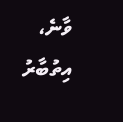ވާނެ، އިތުބާރު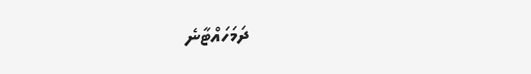ދަމަހައްޓާނެ